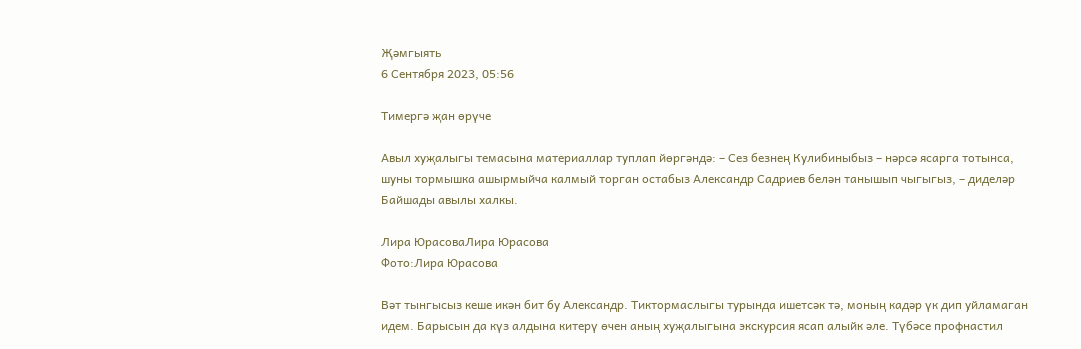Җәмгыять
6 Сентября 2023, 05:56

Тимергә җан өрүче

Авыл хуҗалыгы темасына материаллар туплап йөргәндә: – Сез безнең Кулибиныбыз – нәрсә ясарга тотынса, шуны тормышка ашырмыйча калмый торган остабыз Александр Садриев белән танышып чыгыгыз, – диделәр Байшады авылы халкы.

Лира ЮрасоваЛира Юрасова
Фото:Лира Юрасова

Вәт тынгысыз кеше икән бит бу Александр. Тиктормаслыгы турында ишетсәк тә, моның кадәр үк дип уйламаган идем. Барысын да күз алдына китерү өчен аның хуҗалыгына экскурсия ясап алыйк әле. Түбәсе профнастил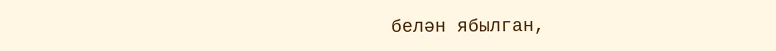белән ябылган,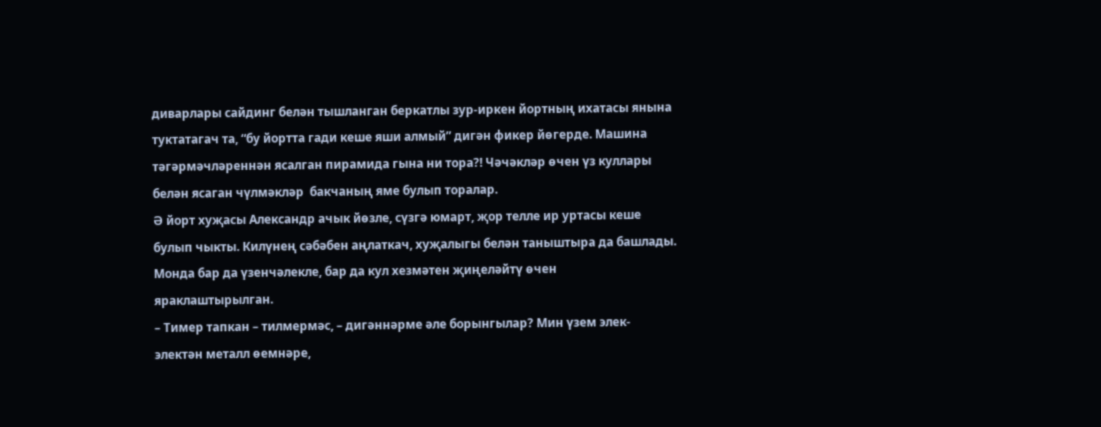диварлары сайдинг белән тышланган беркатлы зур-иркен йортның ихатасы янына туктатагач та, “бу йортта гади кеше яши алмый” дигән фикер йөгерде. Машина тәгәрмәчләреннән ясалган пирамида гына ни тора?! Чәчәкләр өчен үз куллары белән ясаган чүлмәкләр  бакчаның яме булып торалар.
Ә йорт хуҗасы Александр ачык йөзле, сүзгә юмарт, җор телле ир уртасы кеше булып чыкты. Килүнең сәбәбен аңлаткач, хуҗалыгы белән таныштыра да башлады. Монда бар да үзенчәлекле, бар да кул хезмәтен җиңеләйтү өчен яраклаштырылган.
– Тимер тапкан – тилмермәс, – дигәннәрме әле борынгылар? Мин үзем элек-электән металл өемнәре,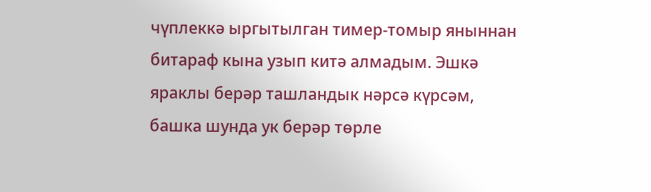чүплеккә ыргытылган тимер-томыр яныннан битараф кына узып китә алмадым. Эшкә яраклы берәр ташландык нәрсә күрсәм, башка шунда ук берәр төрле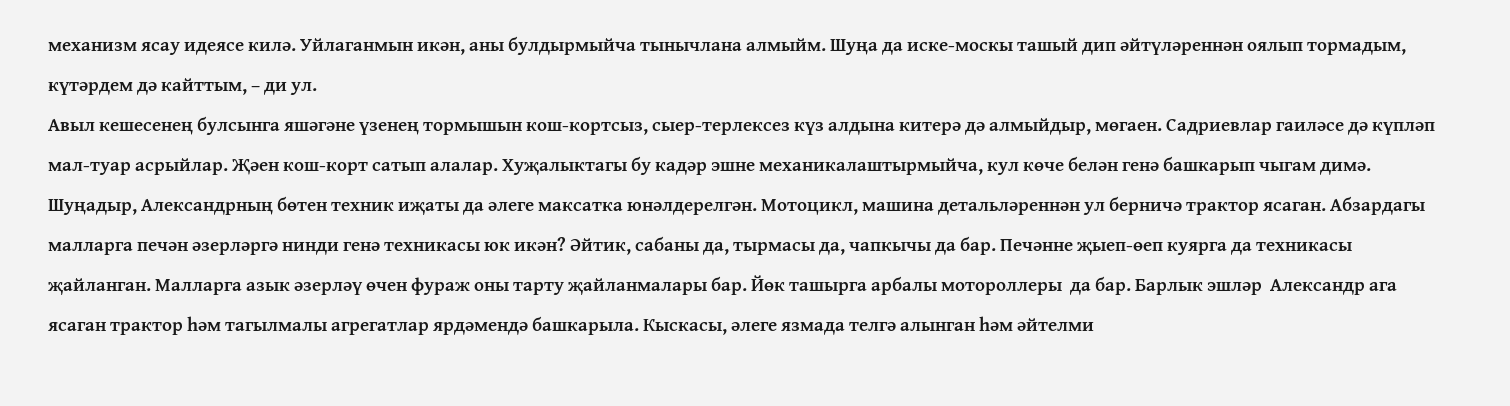механизм ясау идеясе килә. Уйлаганмын икән, аны булдырмыйча тынычлана алмыйм. Шуңа да иске-москы ташый дип әйтүләреннән оялып тормадым, күтәрдем дә кайттым, – ди ул.
Авыл кешесенең булсынга яшәгәне үзенең тормышын кош-кортсыз, сыер-терлексез күз алдына китерә дә алмыйдыр, мөгаен. Садриевлар гаиләсе дә күпләп мал-туар асрыйлар. Җәен кош-корт сатып алалар. Хуҗалыктагы бу кадәр эшне механикалаштырмыйча, кул көче белән генә башкарып чыгам димә. Шуңадыр, Александрның бөтен техник иҗаты да әлеге максатка юнәлдерелгән. Мотоцикл, машина детальләреннән ул берничә трактор ясаган. Абзардагы малларга печән әзерләргә нинди генә техникасы юк икән? Әйтик, сабаны да, тырмасы да, чапкычы да бар. Печәнне җыеп-өеп куярга да техникасы җайланган. Малларга азык әзерләү өчен фураж оны тарту җайланмалары бар. Йөк ташырга арбалы мотороллеры  да бар. Барлык эшләр  Александр ага ясаган трактор һәм тагылмалы агрегатлар ярдәмендә башкарыла. Кыскасы, әлеге язмада телгә алынган һәм әйтелми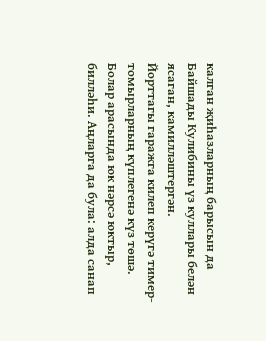калган җиһазларның барысын да Байшады Кулибины үз куллары белән ясаган, камилләштергән.
Йорттагы гаражга килеп керүгә тимер-томырларның күплегенә күз төшә. Болар арасында юк нәрсә юктыр, билләһи. Аңларга да була: алда санап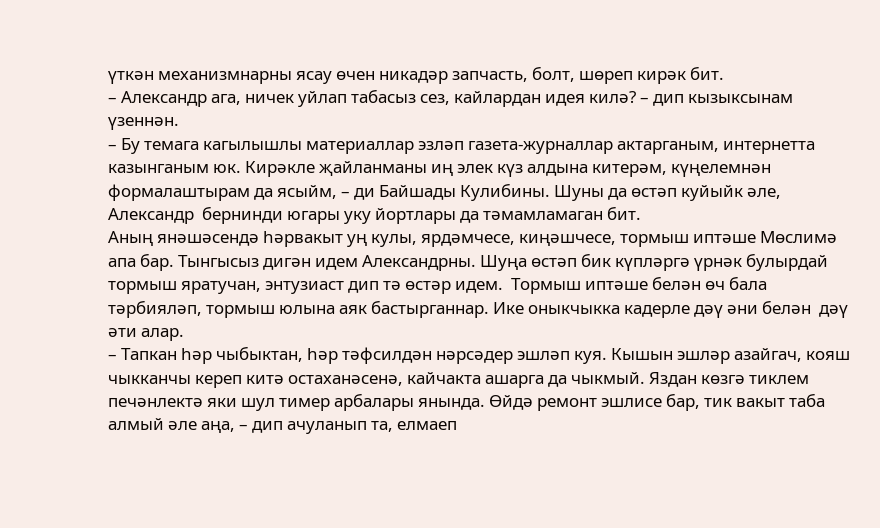үткән механизмнарны ясау өчен никадәр запчасть, болт, шөреп кирәк бит.
– Александр ага, ничек уйлап табасыз сез, кайлардан идея килә? – дип кызыксынам үзеннән.
– Бу темага кагылышлы материаллар эзләп газета-журналлар актарганым, интернетта казынганым юк. Кирәкле җайланманы иң элек күз алдына китерәм, күңелемнән формалаштырам да ясыйм, – ди Байшады Кулибины. Шуны да өстәп куйыйк әле, Александр  бернинди югары уку йортлары да тәмамламаган бит.
Аның янәшәсендә һәрвакыт уң кулы, ярдәмчесе, киңәшчесе, тормыш иптәше Мөслимә апа бар. Тынгысыз дигән идем Александрны. Шуңа өстәп бик күпләргә үрнәк булырдай тормыш яратучан, энтузиаст дип тә өстәр идем.  Тормыш иптәше белән өч бала тәрбияләп, тормыш юлына аяк бастырганнар. Ике оныкчыкка кадерле дәү әни белән  дәү әти алар.
– Тапкан һәр чыбыктан, һәр тәфсилдән нәрсәдер эшләп куя. Кышын эшләр азайгач, кояш чыкканчы кереп китә остаханәсенә, кайчакта ашарга да чыкмый. Яздан көзгә тиклем печәнлектә яки шул тимер арбалары янында. Өйдә ремонт эшлисе бар, тик вакыт таба алмый әле аңа, – дип ачуланып та, елмаеп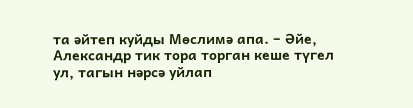та әйтеп куйды Мөслимә апа. – Әйе, Александр тик тора торган кеше түгел ул, тагын нәрсә уйлап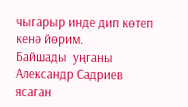чыгарыр инде дип көтеп кенә йөрим.
Байшады  уңганы Александр Садриев ясаган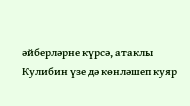әйберләрне күрсә, атаклы Кулибин үзе дә көнләшеп куяр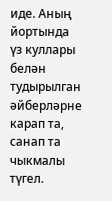иде. Аның йортында үз куллары белән тудырылган әйберләрне  карап та, санап та чыкмалы түгел.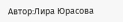Автор:Лира Юрасова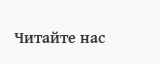Читайте нас